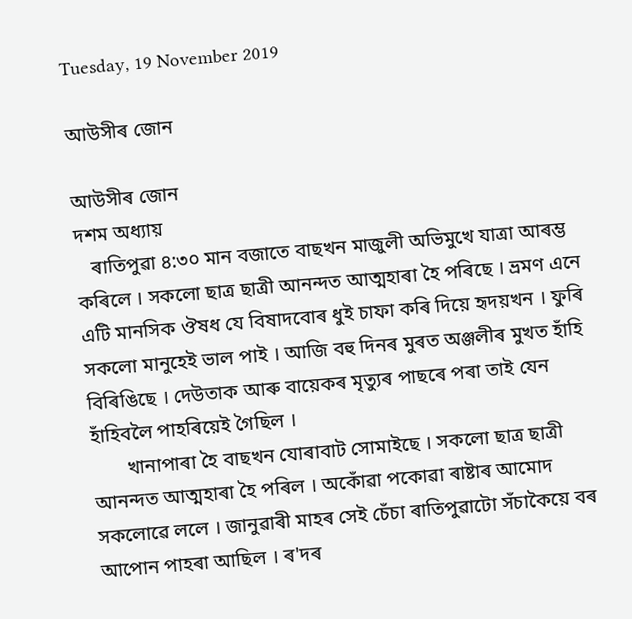Tuesday, 19 November 2019

আউসীৰ জোন

আউসীৰ জোন
দশম অধ্যায়
   ৰাতিপুৱা ৪:৩০ মান বজাতে বাছখন মাজুলী অভিমুখে যাত্ৰা আৰম্ভ কৰিলে । সকলো ছাত্ৰ ছাত্ৰী আনন্দত আত্মহাৰা হৈ পৰিছে । ভ্ৰমণ এনে এটি মানসিক ঔষধ যে বিষাদবোৰ ধুই চাফা কৰি দিয়ে হৃদয়খন । ফুৰি সকলো মানুহেই ভাল পাই । আজি বহু দিনৰ মুৰত অঞ্জলীৰ মুখত হাঁহি বিৰিঙিছে । দেউতাক আৰু বায়েকৰ মৃত্যুৰ পাছৰে পৰা তাই যেন হাঁহিবলৈ পাহৰিয়েই গৈছিল ।
       খানাপাৰা হৈ বাছখন যোৰাবাট সোমাইছে । সকলো ছাত্ৰ ছাত্ৰী আনন্দত আত্মহাৰা হৈ পৰিল । অকোঁৱা পকোৱা ৰাষ্টাৰ আমোদ সকলোৱে ললে । জানুৱাৰী মাহৰ সেই চেঁচা ৰাতিপুৱাটো সঁচাকৈয়ে বৰ আপোন পাহৰা আছিল । ৰ'দৰ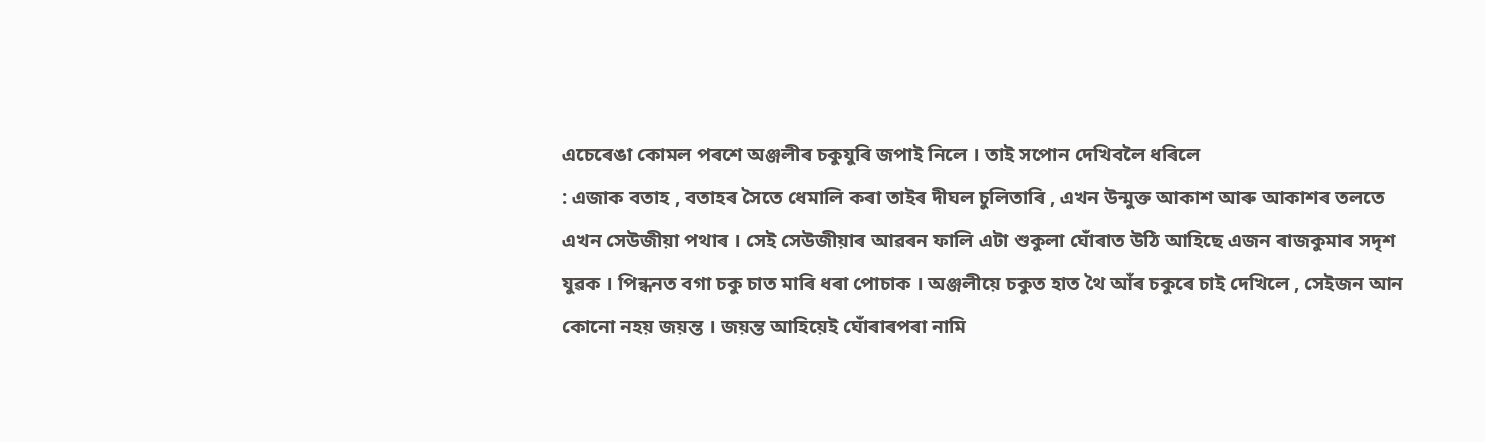এচেৰেঙা কোমল পৰশে অঞ্জলীৰ চকুযুৰি জপাই নিলে । তাই সপোন দেখিবলৈ ধৰিলে
: এজাক বতাহ , বতাহৰ সৈতে ধেমালি কৰা তাইৰ দীঘল চুলিতাৰি , এখন উন্মুক্ত আকাশ আৰু আকাশৰ তলতে এখন সেউজীয়া পথাৰ । সেই সেউজীয়াৰ আৱৰন ফালি এটা শুকুলা ঘোঁৰাত উঠি আহিছে এজন ৰাজকুমাৰ সদৃশ যুৱক । পিন্ধনত বগা চকু চাত মাৰি ধৰা পোচাক । অঞ্জলীয়ে চকুত হাত থৈ আঁৰ চকুৰে চাই দেখিলে , সেইজন আন কোনো নহয় জয়ন্ত । জয়ন্ত আহিয়েই ঘোঁৰাৰপৰা নামি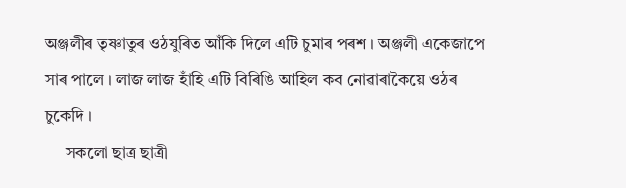অঞ্জলীৰ তৃষ্ণাতুৰ ওঠযুৰিত আঁকি দিলে এটি চুমাৰ পৰশ । অঞ্জলী একেজাপে সাৰ পালে । লাজ লাজ হাঁহি এটি বিৰিঙি আহিল কব নোৱাৰাকৈয়ে ওঠৰ চুকেদি ।
     সকলো ছাত্ৰ ছাত্ৰী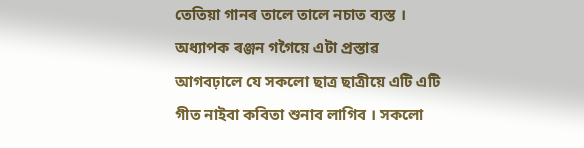তেতিয়া গানৰ তালে তালে নচাত ব্যস্ত । অধ্যাপক ৰঞ্জন গগৈয়ে এটা প্ৰস্তাৱ আগবঢ়ালে যে সকলো ছাত্ৰ ছাত্ৰীয়ে এটি এটি গীত নাইবা কবিতা শুনাব লাগিব । সকলো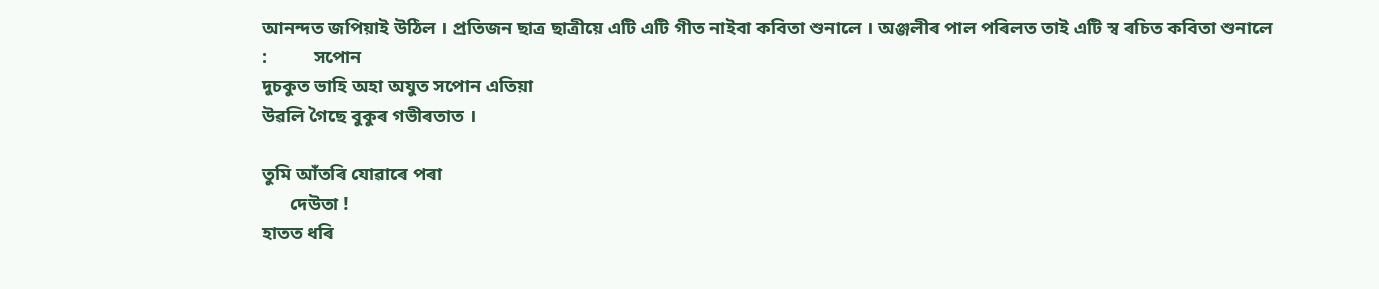আনন্দত জপিয়াই উঠিল । প্ৰতিজন ছাত্ৰ ছাত্ৰীয়ে এটি এটি গীত নাইবা কবিতা শুনালে । অঞ্জলীৰ পাল পৰিলত তাই এটি স্ব ৰচিত কবিতা শুনালে
:          সপোন
দুচকুত ভাহি অহা অযুত সপোন এতিয়া
উৱলি গৈছে বুকুৰ গভীৰতাত ।

তুমি আঁতৰি যোৱাৰে পৰা
      দেউতা !
হাতত ধৰি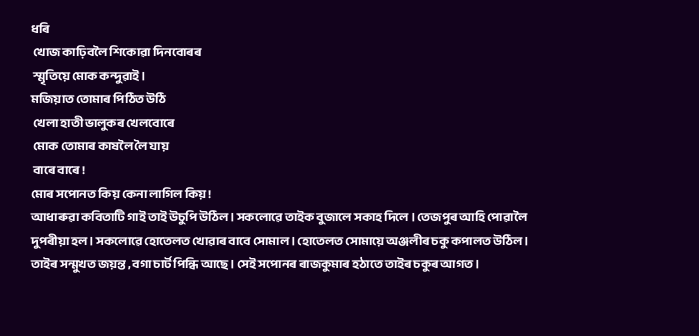ধৰি
 খোজ কাঢ়িবলৈ শিকোৱা দিনবোৰৰ
 স্মৃতিয়ে মোক কন্দুৱাই ।
মজিয়াত তোমাৰ পিঠিত উঠি
 খেলা হাতী ভালুকৰ খেলবোৰে
 মোক তোমাৰ কাষলৈ লৈ যায়
 বাৰে বাৰে !
মোৰ সপোনত কিয় কেনা লাগিল কিয় !
আধাৰুৱা কবিতাটি গাই তাই উচুপি উঠিল । সকলোৱে তাইক বুজালে সকাহ দিলে । তেজপুৰ আহি পোৱালৈ দুপৰীয়া হল । সকলোৱে হোতেলত খোৱাৰ বাবে সোমাল । হোতেলত সোমায়ে অঞ্জলীৰ চকু কপালত উঠিল । তাইৰ সন্মুখত জয়ন্ত , বগা চাৰ্ট পিন্ধি আছে । সেই সপোনৰ ৰাজকুমাৰ হঠাতে তাইৰ চকুৰ আগত ।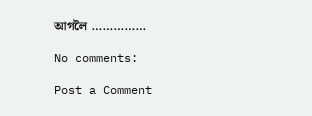আগলৈ ……………

No comments:

Post a Comment